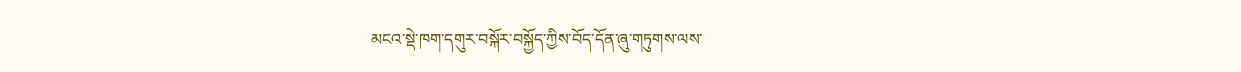མངའ་སྡེ་ཁག་དགུར་བསྐོར་བསྐྱོད་ཀྱིས་བོད་དོན་ཞུ་གཏུགས་ལས་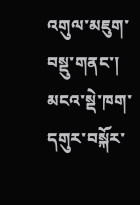འགུལ་མཇུག་བསྡུ་གནང་།
མངའ་སྡེ་ཁག་དགུར་བསྐོར་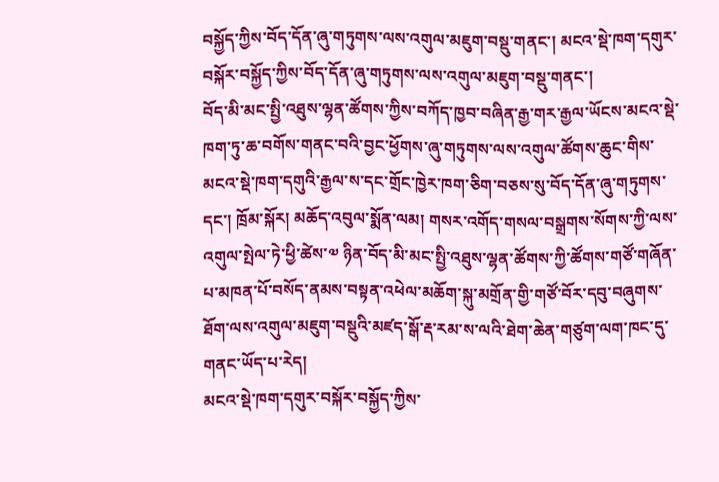བསྐྱོད་ཀྱིས་བོད་དོན་ཞུ་གཏུགས་ལས་འགུལ་མཇུག་བསྡུ་གནང་། མངའ་སྡེ་ཁག་དགུར་བསྐོར་བསྐྱོད་ཀྱིས་བོད་དོན་ཞུ་གཏུགས་ལས་འགུལ་མཇུག་བསྡུ་གནང་།
བོད་མི་མང་སྤྱི་འཐུས་ལྷན་ཚོགས་ཀྱིས་བཀོད་ཁྱབ་བཞིན་རྒྱ་གར་རྒྱལ་ཡོངས་མངའ་སྡེ་ཁག་ཏུ་ཆ་བགོས་གནང་བའི་བྱང་ཕྱོགས་ཞུ་གཏུགས་ལས་འགུལ་ཚོགས་ཆུང་གིས་མངའ་སྡེ་ཁག་དགུའི་རྒྱལ་ས་དང་གྲོང་ཁྱེར་ཁག་ཅིག་བཅས་སུ་བོད་དོན་ཞུ་གཏུགས་དང་། ཁྲོམ་སྐོར། མཆོད་འབུལ་སྨོན་ལམ། གསར་འགོད་གསལ་བསྒྲགས་སོགས་ཀྱི་ལས་འགུལ་སྤེལ་ཏེ་ཕྱི་ཚེས་༧ ཉིན་བོད་མི་མང་སྤྱི་འཐུས་ལྷན་ཚོགས་ཀྱི་ཚོགས་གཙོ་གཞོན་པ་མཁན་པོ་བསོད་ནམས་བསྟན་འཕེལ་མཆོག་སྐུ་མགྲོན་གྱི་གཙོ་བོར་དབུ་བཞུགས་ཐོག་ལས་འགུལ་མཇུག་བསྡུའི་མཛད་སྒོ་རྡ་རམ་ས་ལའི་ཐེག་ཆེན་གཙུག་ལག་ཁང་དུ་གནང་ཡོད་པ་རེད།
མངའ་སྡེ་ཁག་དགུར་བསྐོར་བསྐྱོད་ཀྱིས་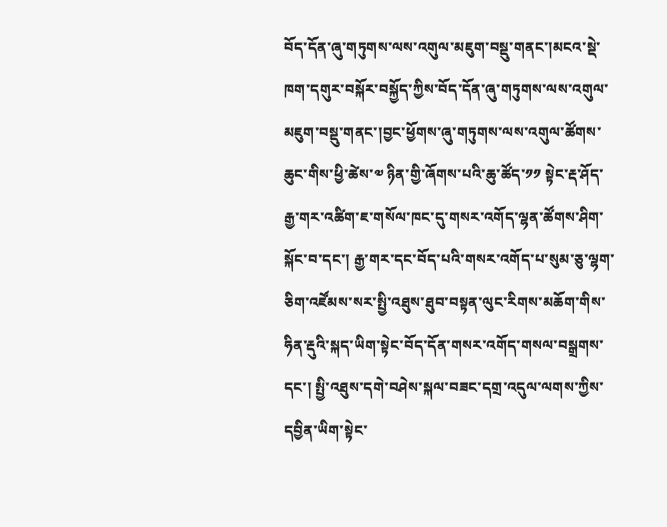བོད་དོན་ཞུ་གཏུགས་ལས་འགུལ་མཇུག་བསྡུ་གནང་།མངའ་སྡེ་ཁག་དགུར་བསྐོར་བསྐྱོད་ཀྱིས་བོད་དོན་ཞུ་གཏུགས་ལས་འགུལ་མཇུག་བསྡུ་གནང་།བྱང་ཕྱོགས་ཞུ་གཏུགས་ལས་འགུལ་ཚོགས་ཆུང་གིས་ཕྱི་ཚེས་༧ ཉིན་གྱི་ཞོགས་པའི་ཆུ་ཚོད་༡༡ སྟེང་རྡ་ཤོད་རྒྱ་གར་འཚིག་ཇ་གསོལ་ཁང་དུ་གསར་འགོད་ལྷན་ཚོགས་ཤིག་སྐོང་བ་དང་། རྒྱ་གར་དང་བོད་པའི་གསར་འགོད་པ་སུམ་ཅུ་ལྷག་ཅིག་འཛོམས་སར་སྤྱི་འཐུས་ཐུབ་བསྟན་ལུང་རིགས་མཆོག་གིས་ཧིན་རྡུའི་སྐད་ཡིག་སྟེང་བོད་དོན་གསར་འགོད་གསལ་བསྒྲགས་དང་། སྤྱི་འཐུས་དགེ་བཤེས་སྐལ་བཟང་དགྲ་འདུལ་ལགས་ཀྱིས་དབྱིན་ཡིག་སྟེང་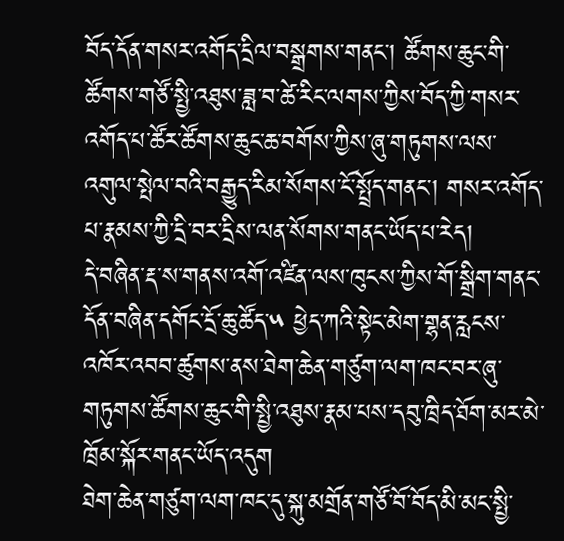བོད་དོན་གསར་འགོད་དྲིལ་བསྒྲགས་གནང་། ཚོགས་ཆུང་གི་ཚོགས་གཙོ་སྤྱི་འཐུས་ཟླ་བ་ཚེ་རིང་ལགས་ཀྱིས་བོད་ཀྱི་གསར་འགོད་པ་ཚོར་ཚོགས་ཆུང་ཆ་བགོས་ཀྱིས་ཞུ་གཏུགས་ལས་འགུལ་སྤེལ་བའི་བརྒྱུད་རིམ་སོགས་ངོ་སྤྲོད་གནང་། གསར་འགོད་པ་རྣམས་ཀྱི་དྲི་བར་དྲིས་ལན་སོགས་གནང་ཡོད་པ་རེད།
དེ་བཞིན་རྡ་ས་གནས་འགོ་འཛིན་ལས་ཁུངས་ཀྱིས་གོ་སྒྲིག་གནང་དོན་བཞིན་དགོང་དྲོ་ཆུ་ཚོད་༥ ཕྱེད་ཀའི་སྟེང་མེག་གྷན་རླངས་འཁོར་འབབ་ཚུགས་ནས་ཐེག་ཆེན་གཙུག་ལག་ཁང་བར་ཞུ་གཏུགས་ཚོགས་ཆུང་གི་སྤྱི་འཐུས་རྣམ་པས་དབུ་ཁྲིད་ཐོག་མར་མེ་ཁྲོམ་སྐོར་གནང་ཡོད་འདུག
ཐེག་ཆེན་གཙུག་ལག་ཁང་དུ་སྐུ་མགྲོན་གཙོ་བོ་བོད་མི་མང་སྤྱི་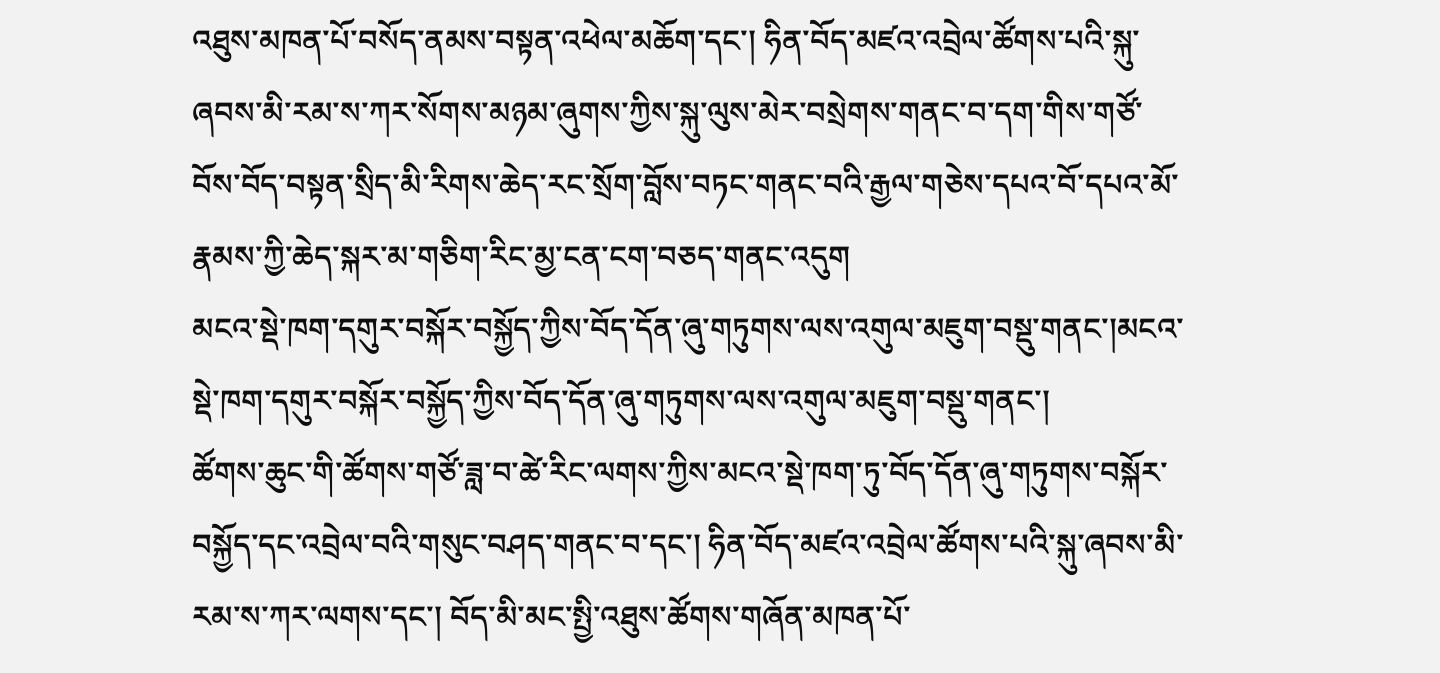འཐུས་མཁན་པོ་བསོད་ནམས་བསྟན་འཕེལ་མཆོག་དང་། ཧིན་བོད་མཛའ་འབྲེལ་ཚོགས་པའི་སྐུ་ཞབས་མི་རམ་ས་ཀར་སོགས་མཉམ་ཞུགས་ཀྱིས་སྐུ་ལུས་མེར་བསྲེགས་གནང་བ་དག་གིས་གཙོ་བོས་བོད་བསྟན་སྲིད་མི་རིགས་ཆེད་རང་སྲོག་བློས་བཏང་གནང་བའི་རྒྱལ་གཅེས་དཔའ་བོ་དཔའ་མོ་རྣམས་ཀྱི་ཆེད་སྐར་མ་གཅིག་རིང་མྱ་ངན་ངག་བཅད་གནང་འདུག
མངའ་སྡེ་ཁག་དགུར་བསྐོར་བསྐྱོད་ཀྱིས་བོད་དོན་ཞུ་གཏུགས་ལས་འགུལ་མཇུག་བསྡུ་གནང་།མངའ་སྡེ་ཁག་དགུར་བསྐོར་བསྐྱོད་ཀྱིས་བོད་དོན་ཞུ་གཏུགས་ལས་འགུལ་མཇུག་བསྡུ་གནང་།
ཚོགས་ཆུང་གི་ཚོགས་གཙོ་ཟླ་བ་ཚེ་རིང་ལགས་ཀྱིས་མངའ་སྡེ་ཁག་ཏུ་བོད་དོན་ཞུ་གཏུགས་བསྐོར་བསྐྱོད་དང་འབྲེལ་བའི་གསུང་བཤད་གནང་བ་དང་། ཧིན་བོད་མཛའ་འབྲེལ་ཚོགས་པའི་སྐུ་ཞབས་མི་རམ་ས་ཀར་ལགས་དང་། བོད་མི་མང་སྤྱི་འཐུས་ཚོགས་གཞོན་མཁན་པོ་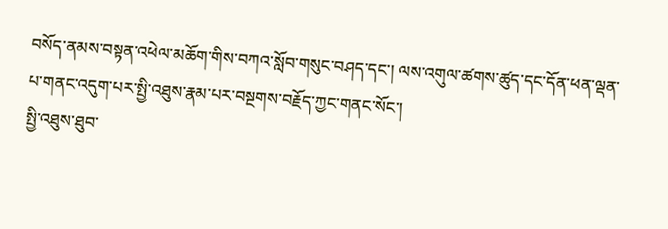བསོད་ནམས་བསྟན་འཕེལ་མཆོག་གིས་བཀའ་སློབ་གསུང་བཤད་དང་། ལས་འགུལ་ཚགས་ཚུད་དང་དོན་ཕན་ལྡན་པ་གནང་འདུག་པར་སྤྱི་འཐུས་རྣམ་པར་བསྔགས་བརྗོད་ཀྱང་གནང་སོང་།
སྤྱི་འཐུས་ཐུབ་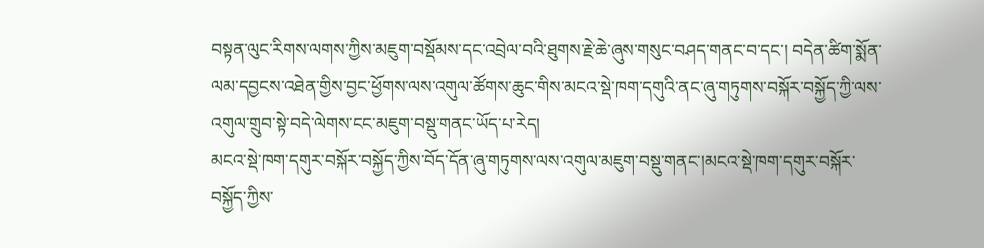བསྟན་ལུང་རིགས་ལགས་ཀྱིས་མཇུག་བསྡོམས་དང་འབྲེལ་བའི་ཐུགས་རྗེ་ཆེ་ཞུས་གསུང་བཤད་གནང་བ་དང་། བདེན་ཚིག་སྨོན་ལམ་དབྱངས་འཐེན་གྱིས་བྱང་ཕྱོགས་ལས་འགུལ་ཚོགས་ཆུང་གིས་མངའ་སྡེ་ཁག་དགུའི་ནང་ཞུ་གཏུགས་བསྐོར་བསྐྱོད་ཀྱི་ལས་འགུལ་གྲུབ་སྟེ་བདེ་ལེགས་ངང་མཇུག་བསྡུ་གནང་ཡོད་པ་རེད།
མངའ་སྡེ་ཁག་དགུར་བསྐོར་བསྐྱོད་ཀྱིས་བོད་དོན་ཞུ་གཏུགས་ལས་འགུལ་མཇུག་བསྡུ་གནང་།མངའ་སྡེ་ཁག་དགུར་བསྐོར་བསྐྱོད་ཀྱིས་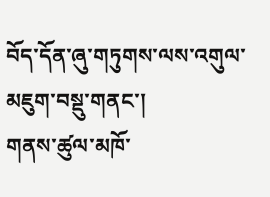བོད་དོན་ཞུ་གཏུགས་ལས་འགུལ་མཇུག་བསྡུ་གནང་།
གནས་ཚུལ་མཁོ་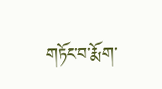གཏོང་བ་རྨོག་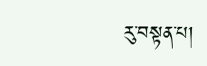རུ་བསྟན་པ།